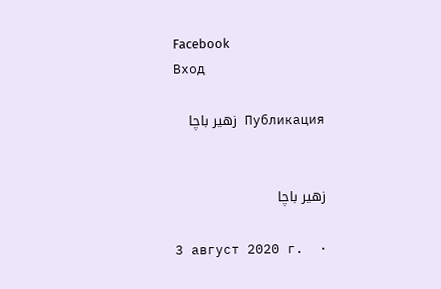Facebook
Вход

Публикация زهیر باچا


زهیر باچا

3 август 2020 г.  ·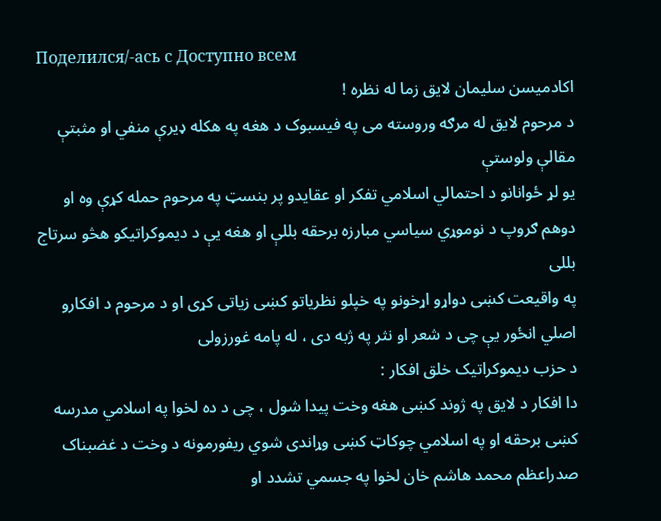Поделился/-ась с Доступно всем
اکادميسن سليمان لايق زما له نظره !
د مرحوم لايق له مرګه وروسته مى په فيسبوک د هغه په هکله ډيرې منفي او مثبتې مقالې ولوستې
يو لړ ځوانانو د احتمالي اسلامي تفکر او عقايدو پر بنسټ په مرحوم حمله کړې وه او دوهم ګروپ د نوموړي سياسي مبارزه برحقه بللې او هغه يې د ديموکراتيکو هڅو سرتاج بللى
په واقيعت کښى دواړو اړخونو په خپلو نظرياتو کښى زياتى کړى او د مرحوم د افکارو اصلي انځور يې چى د شعر او نثر په ژبه دى ، له پامه غورزولى
د حزب ديموکراتيک خلق افکار :
دا افکار د لايق په ژوند کښى هغه وخت پيدا شول ، چى د ده لخوا په اسلامي مدرسه کښى برحقه او په اسلامي چوکاټ کښى وړاندى شوي ريفورمونه د وخت د غضبناک صدراعظم محمد هاشم خان لخوا په جسمي تشدد او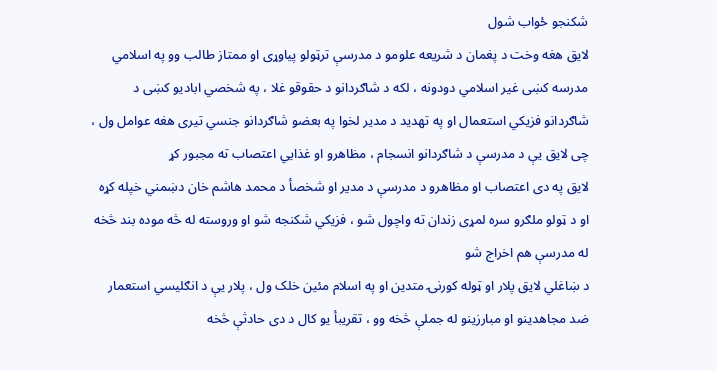شکنجو ځواب شول
لايق هغه وخت د پغمان د شريعه علومو د مدرسې ترټولو پياوړى او ممتاز طالب وو په اسلامي مدرسه کښى غير اسلامي دودونه ، لکه د شاګردانو د حقوقو غلا ، په شخصي اباديو کښى د شاګردانو فزيکي استعمال او په تهديد د مدير لخوا په بعضو شاګردانو جنسي تيرى هغه عوامل ول ، چى لايق يې د مدرسې د شاګردانو انسجام ، مظاهرو او غذايي اعتصاب ته مجبور کړ
لايق په دى اعتصاب او مظاهرو د مدرسې د مدير او شخصأ د محمد هاشم خان دښمني خپله کړه او د ټولو ملګرو سره لمړى زندان ته واچول شو ، فزيکي شکنجه شو او وروسته له څه موده بند څخه له مدرسې هم اخراج شو
د ښاغلي لايق پلار او ټوله کورنۍ متدين او په اسلام مئين خلک ول ، پلار يې د انګليسي استعمار ضد مجاهدينو او مبارزينو له جملې څخه وو ، تقريبأ يو کال د دى حادثې څخه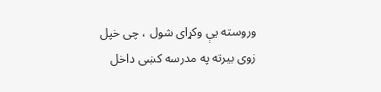وروسته يې وکړاى شول ، چى خپل زوى بيرته په مدرسه کښى داخل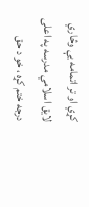کړي او تر اتمامه يې وڅاري
لايق اسلامي مدرسه په اعلى درجه ختم کړه ، خو د حق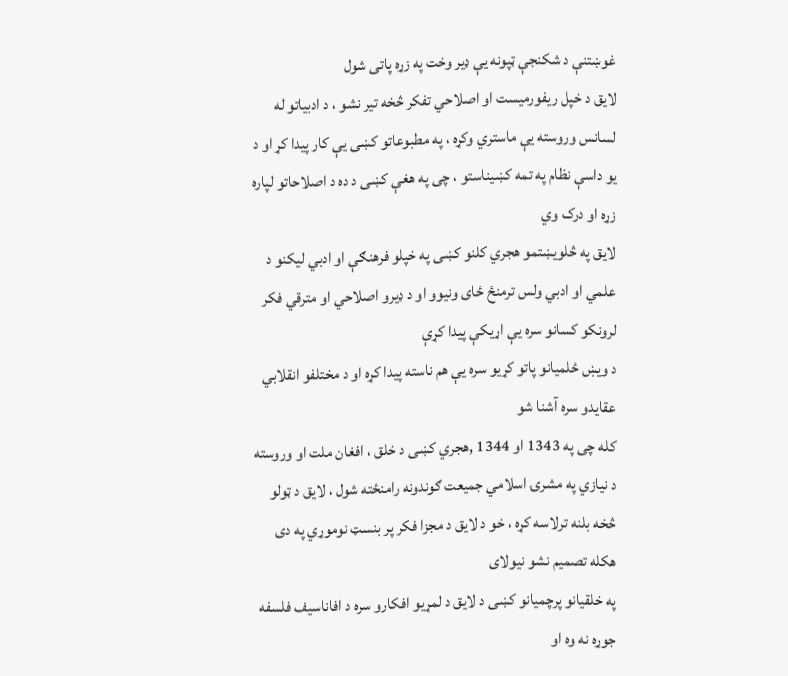غوښتنې د شکنجې ټپونه يې ډير وخت په زړه پاتى شول
لايق د خپل ريفورميست او اصلاحي تفکر څخه تير نشو ، د ادبياتو له لسانس وروسته يې ماستري وکړه ، په مطبوعاتو کښى يې کار پيدا کړ او د يو داسې نظام په تمه کښيناستو ، چى په هغې کښى د ده د اصلاحاتو لپاره زړه او درک وي
لايق په څلويښتمو هجري کلنو کښى په خپلو فرهنګې او ادبي ليکنو د علمي او ادبي ولس ترمنځ ځاى ونيوو او د ډيرو اصلاحي او مترقي فکر لرونکو کسانو سره يې اړيکې پيدا کړې
د ويښ ځلميانو پاتو کړيو سره يې هم ناسته پيدا کړه او د مختلفو انقلابي عقايدو سره آشنا شو
کله چى په 1343 او 1344 ,هجري کښى د خلق ، افغان ملت او وروسته د نيازي په مشرۍ اسلامي جميعت ګوندونه رامنځته شول ، لايق د ټولو څخه بلنه ترلاسه کړه ، خو د لايق د مجزا فکر پر بنسټ نوموړي په دى هکله تصميم نشو نيولاى
په خلقيانو پرچميانو کښى د لايق د لمړيو افکارو سره د افاناسيف فلسفه جوړه نه وه او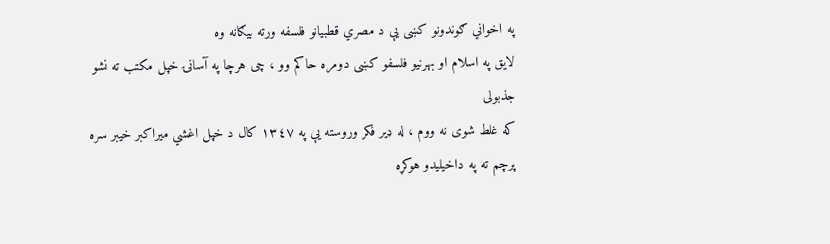په اخواني ګوندونو کښى يې د مصري قطبيانو فلسفه ورته بيګانه وه
لايق په اسلام او بهرنيو فلسفو کښى دومره حاکم وو ، چى هرچا په آسانۍ خپل مکتب ته نشو جذبولى
که غلط شوى نه ووم ، له ډير فکر وروسته يې په ١٣٤٧ كال د خپل اغشي ميراکبر خيبر سره پرچم ته په داخيليدو هوکړه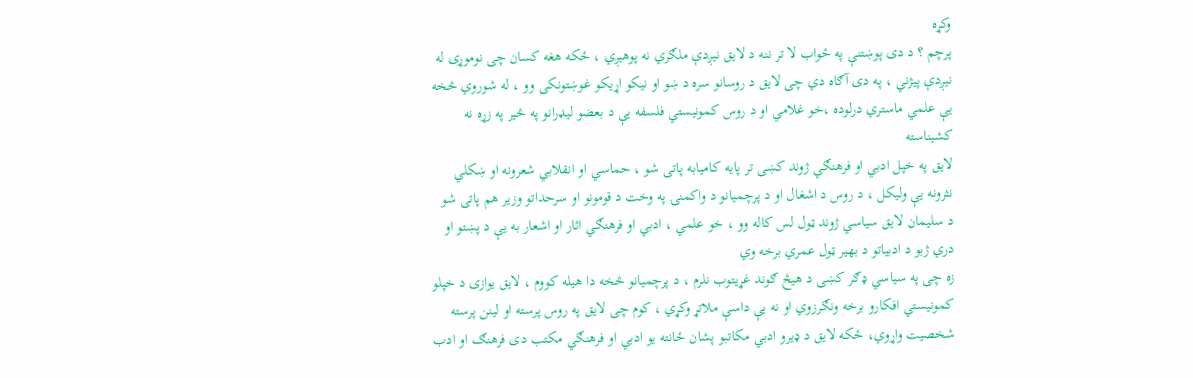وکړه
پرچم ؟ د دى پوښتنې په ځواب لا تر ننه د لايق نيږدې ملګري نه پوهيږي ، ځکه هغه کسان چى نوموړى له نيږدې پيژني ، په دى آګاه دي چى لايق د روسانو سره د ښو او نيکو اړيکو غوښتونکى وو ، له شوروي څخه يې علمي ماستري درلوده ،خو غلامي او د روس کمونيستي فلسفه يې د بعضو ليډرانو په څير په زړه نه کشيناسته
لايق په خپل ادبي او فرهنګي ژوند کښى تر پايه کاميابه پاتى شو ، حماسي او انقلابي شعرونه او ښکلي نثرونه يې وليکل ، د روس د اشغال او د پرچميانو د واکمنۍ په وخت د قومونو او سرحداتو وزير هم پاتى شو
د سليمان لايق سياسي ژوند ټول لس کاله وو ، خو علمي ، ادبي او فرهنګي اثار او اشعار به يې د پښتو او دري ژبو د ادبياتو د بهير ټول عمري برخه وي
زه چى په سياسي ډګر کښى د هيڅ ګوند غړيتوب نلرم ، د پرچميانو څخه دا هيله کووم ، لايق يوازى د خپلو کمونيستي افکارو برخه ونګرزوي او نه يې داسې ملاتړ وکړي ، کوم چى لايق په روس پرسته او لينن پرسته شخصيت واړوي، ځکه لايق د ډيرو ادبي مکاتبو پشان ځانته يو ادبي او فرهنګي مکتب دى فرهنګ او ادب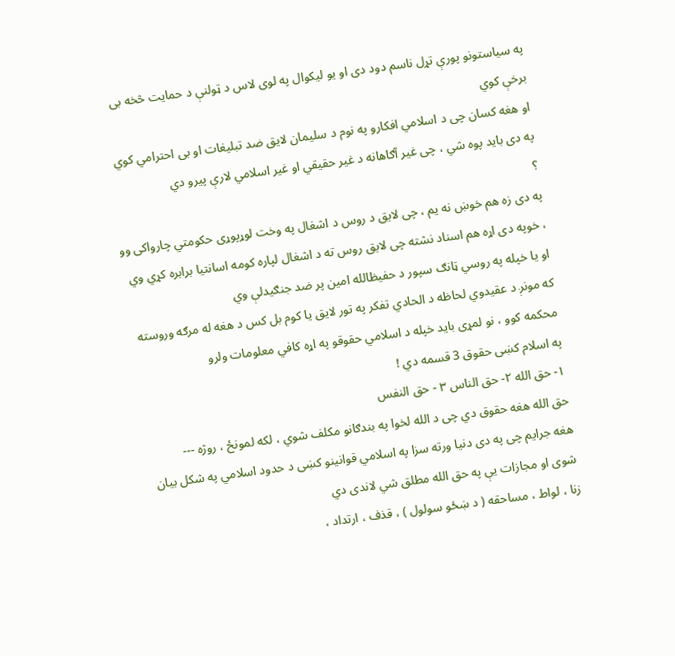په سياستونو پورې تړل ناسم دود دى او يو ليکوال په لوى لاس د ټولنې د حمايت څخه بى برخې کوي
او هغه کسان چى د اسلامي افکارو په نوم د سليمان لايق ضد تبليغات او بى احترامي کوي په دى بايد پوه شي ، چى غير آګاهانه د غير حقيقي او غير اسلامي لارې پيرو دي
؟
په دى زه هم خوښ نه يم ، چى لايق د روس د اشغال په وخت لوړپوړى حکومتي چارواکى وو ، خوپه دى اړه هم اسناد نشته چى لايق روس ته د اشغال لپاره کومه اسانتيا برابره کړي وي او يا خپله په روسي ټانګ سپور د حفيظالله امين پر ضد جنګيدلې وي
که مونږ د عقيدوي لحاظه د الحادي تفکر په تور لايق يا کوم بل کس د هغه له مرګه وروسته محکمه کوو ، نو لمړى بايد خپله د اسلامي حقوقو په اړه کافي معلومات ولرو
په اسلام کښى حقوق 3 قسمه دي !
١- حق الله ٢- حق الناس ٣ - حق النفس
حق الله هغه حقوق دي چى د الله لخوا په بندګانو مکلف شوي ، لکه لمونځ ، روژه ---
هغه جرايم چى په دى دنيا ورته سزا په اسلامي قوانينو کښى د حدود اسلامي په شکل بيان شوى او مجازات يې په حق الله مطلق شي لاندى دي
زنا ، لواط ، مساحقه ( د ښځو سولول ) ، قذف ، ارتداد ،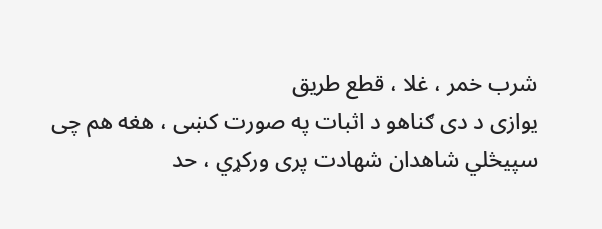شرب خمر ، غلا ، قطع طريق
يوازى د دى ګناهو د اثبات په صورت کښى ، هغه هم چى سپيڅلي شاهدان شهادت پرى ورکړي ، حد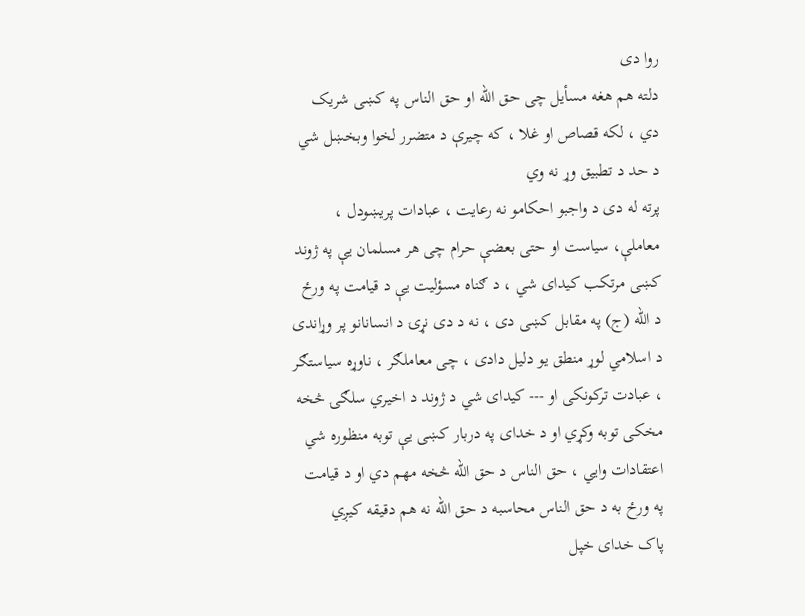روا دى
دلته هم هغه مسأيل چى حق الله او حق الناس په کښى شريک دي ، لکه قصاص او غلا ، که چيرې د متضرر لخوا وبخښل شي د حد د تطبيق وړ نه وي
پرته له دى د واجبو احکامو نه رعايت ، عبادات پريښودل ، معاملې، سياست او حتى بعضې حرام چى هر مسلمان يې په ژوند کښى مرتکب کيداى شي ، د ګناه مسؤليت يې د قيامت په ورځ د الله (ج) په مقابل کښى دى ، نه د دى نړۍ د انسانانو پر وړاندى
د اسلامي لوړ منطق يو دليل دادى ، چى معاملګر ، ناوړه سياستګر ، عبادت ترکونکى او --- کيداى شي د ژوند د اخيري سلګۍ څخه مخکى توبه وکړي او د خداى په دربار کښى يې توبه منظوره شي
اعتقادات وايي ، حق الناس د حق الله څخه مهم دي او د قيامت په ورځ به د حق الناس محاسبه د حق الله نه هم دقيقه کيږي
پاک خداى خپل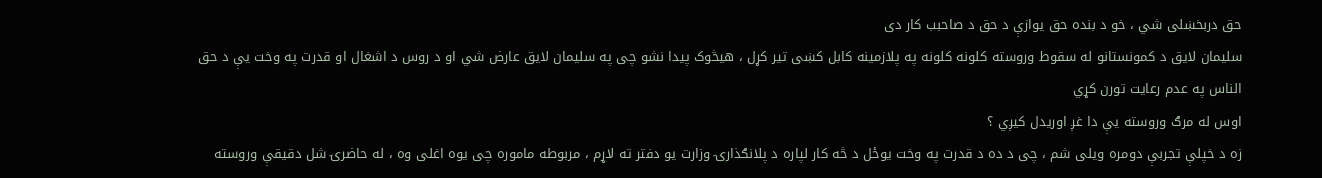حق دربخښلى شي ، خو د بنده حق يوازې د حق د صاحبب کار دى
سليمان لايق د کمونستانو له سقوط وروسته کلونه کلونه په پلازمينه کابل کښى تير کړل ، هيڅوک پيدا نشو چى په سليمان لايق عارض شي او د روس د اشغال او قدرت په وخت يې د حق الناس په عدم رعايت تورن کړي
اوس له مرګ وروسته يې دا غږ اوريدل کيږي ؟
زه د خپلې تجربې دومره ويلى شم ، چى د ده د قدرت په وخت يوځل د څه کار لپاره د پلانګذارۍ وزارت يو دفتر ته لاړم ، مربوطه ماموره چى يوه اغلى وه ، له حاضرۍ شل دقيقې وروسته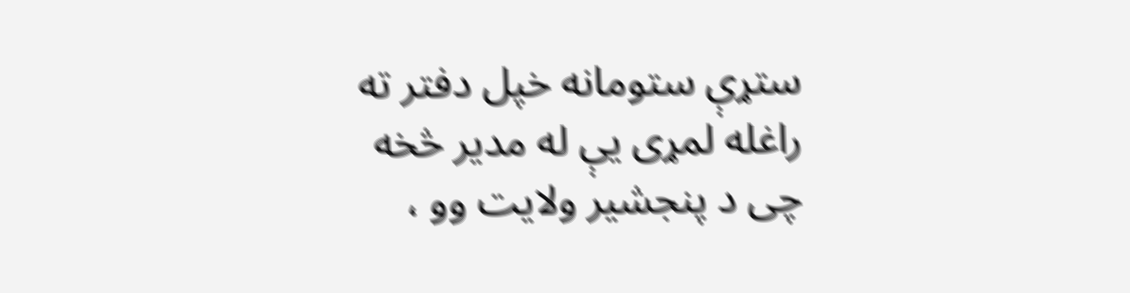ستړې ستومانه خپل دفتر ته راغله لمړى يې له مدير څخه چى د پنجشير ولايت وو ،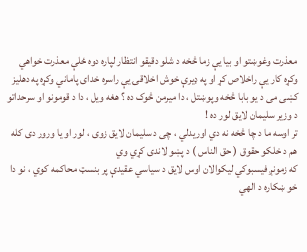معذرت وغوښتو او بيا يې زما څخه د شلو دقيقو انتظار لپاره دوه ځلې معذرت خواهي وکړه کار يې راخلاص کړ او په ډيرې خوش اخلاقۍ يې راسره خداى پاماني وکړه په دهليز کښى مى د يو بابا څخه وپوښتل ، دا ميرمن څوک ده ؟ هغه ويل ، دا د قومونو او سرحداتو د وزير سليمان لايق لور ده !
تر اوسه ما د چا څخه نه دي اوريدلي ، چى د سليمان لايق زوى ، لور او يا ورور دى کله هم د خلکو حقوق ( حق الناس ) د پښو لاندى کړي وي
که زمونږ فيسبوکي ليکوالان اوس لايق د سياسي عقيدې پر بنسټ محاکمه کوي ، نو دا خو ښکاره د الهي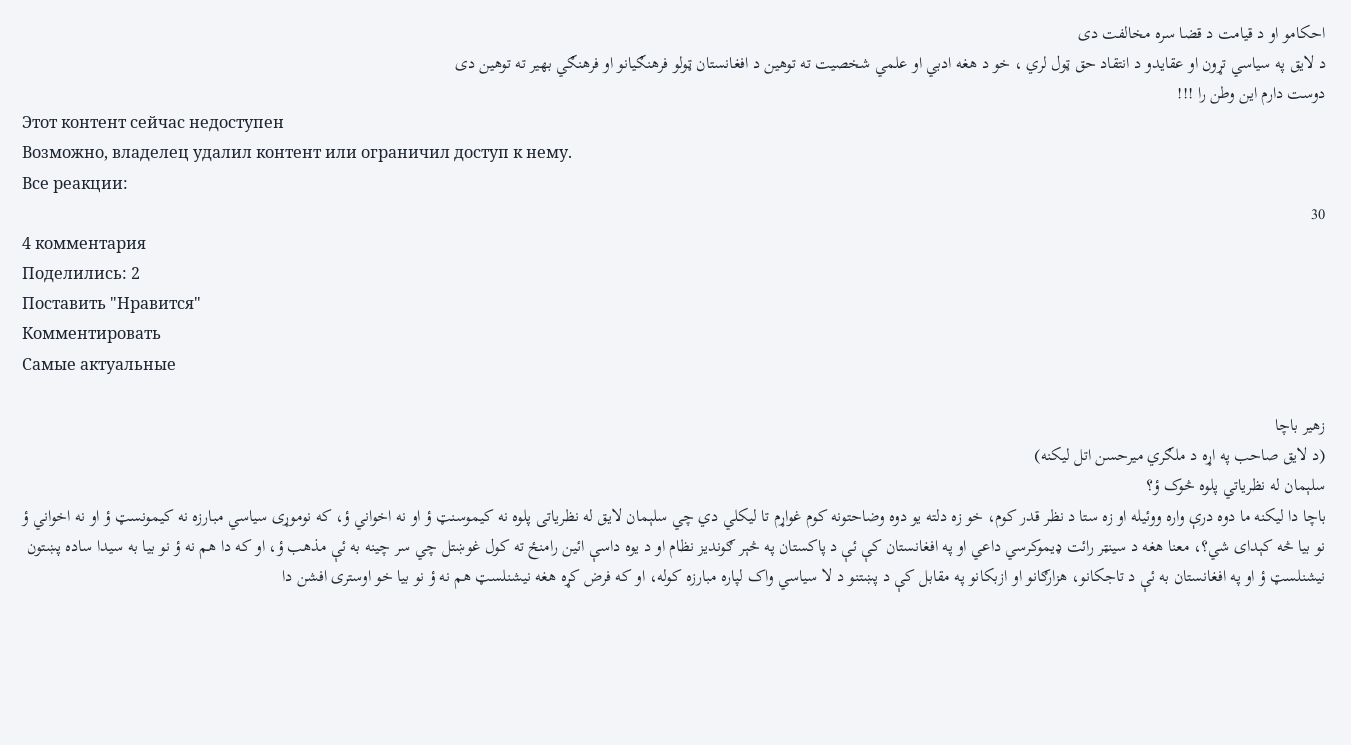احکامو او د قيامت د قضا سره مخالفت دى
د لايق په سياسي تړون او عقايدو د انتقاد حق ټول لري ، خو د هغه ادبي او علمي شخصيت ته توهين د افغانستان ټولو فرهنګيانو او فرهنګي بهير ته توهين دى
دوست دارم اين وطن را !!!
Этот контент сейчас недоступен
Возможно, владелец удалил контент или ограничил доступ к нему.
Все реакции:
30
4 комментария
Поделились: 2
Поставить "Нравится"
Комментировать
Самые актуальные

زهیر باچا
(د لايق صاحب په اړه د ملګري ميرحسن اتل ليکنه)
سلېمان له نظرياتي پلوه څوک ؤ؟
باچا دا ليکنه ما دوه درې واره ووئیله او زه ستا د نظر قدر کوم، خو زه دلته يو دوه وضاحتونه کوم غواړم تا ليکلي دي چي سلېمان لايق له نظرياتی پلوه نه کيموسنټ ؤ او نه اخواني ؤ، که نوموړی سياسي مبارزه نه کیمونسټ ؤ او نه اخواني ؤ نو بيا څه کېدای شي؟، معنا هغه د سینټر رائت ډيموکرسي داعي او په افغانستان کې ئې د پاکستان په څېر ګونديز نظام او د يوه داسې ائين رامنځ ته کول غوښتل چي سر چينه به ئې مذهب ؤ، او که دا هم نه ؤ نو بيا به سيدا ساده پښتون نيشنلسټ ؤ او په افغانستان به ئې د تاجکانو، هزارګانو او ازبکانو په مقابل کې د پښتنو د لا سیاسي واک لپاره مبارزه کوله، او که فرض کړه هغه نيشنلسټ هم نه ؤ نو بيا خو اوستری افشن دا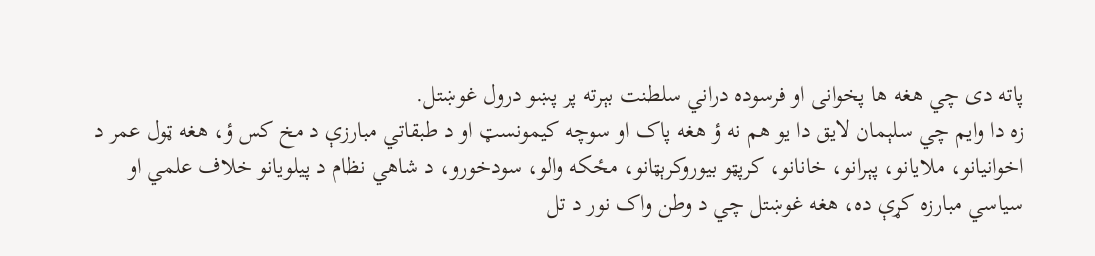پاته دی چي هغه ها پخوانی او فرسوده دراني سلطنت بېرته پر پښو درول غوښتل.
زه دا وايم چي سلېمان لايق دا يو هم نه ؤ هغه پاک او سوچه کيمونسټ او د طبقاتي مبارزې د مخ کس ؤ، هغه ټول عمر د اخوانيانو، ملايانو، پېرانو، خانانو، کرپټو بیوروکرېټانو، مځکه والو، سودخورو، د شاهي نظام د پيلويانو خلاف علمي او سياسي مبارزه کړې ده، هغه غوښتل چي د وطن واک نور د تل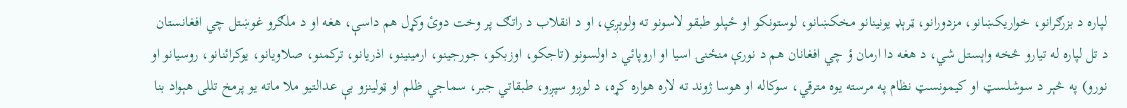لپاره د بزرګرانو، خواريکښانو، مزدورانو، ټرېډ يونينانو مخکښانو، لوستونکو او ځپلو طبقو لاسونو ته ولوېږي، او د انقلاب د راتګ پر وخت دوئ وکړل هم داسې، هغه او د ملګرو غوښتل چي افغانستان د تل لپاره له تيارو څخه واېستل شي، د هغه دا ارمان ؤ چي افغانان هم د نورې منځنۍ اسيا او اروپائي د اولسونو (تاجکو، اوزبکو، جورجينو، ارمينينو، اذريانو، ترکمنو، صلاويانو، يوکرائنانو، روسيانو او نورو) په څېر د سوشلسټ او کيمونسټ نظام په مرسته يوه مترقي، سوکاله او هوسا ژوند ته لاره هواره کړه، د لوږو سپږو، طبقاتي جبر، سماجي ظلم او ټولينزو بې عدالتيو ملا ماته يو پرمخ تللی هېواد بنا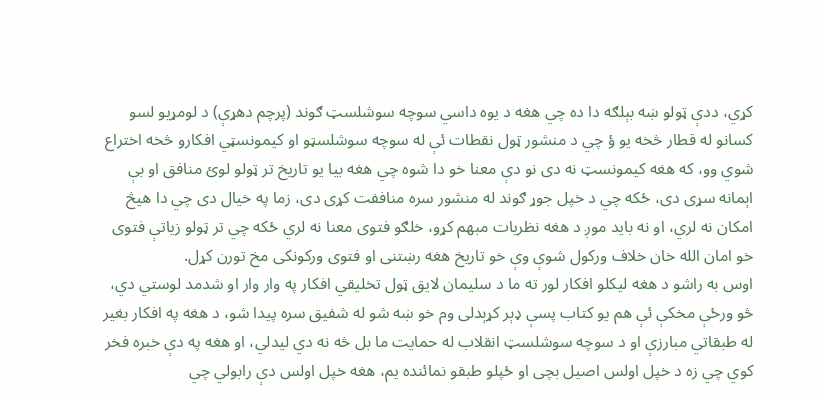کړي، ددې ټولو ښه بېلګه دا ده چي هغه د يوه داسي سوچه سوشلسټ ګوند (پرچم دهړې) د لومړيو لسو کسانو له قطار څخه يو ؤ چي د منشور ټول نقطات ئې له سوچه سوشلسټو او کیمونسټي افکارو څخه اختراع شوي وو، که هغه کيمونسټ نه دی نو دې معنا خو دا شوه چي هغه بيا يو تاريخ تر ټولو لوئ منافق او بې اېمانه سړی دی، ځکه چي د خپل جوړ ګوند له منشور سره مناففت کړی دی، زما په خيال دی چي دا هیڅ امکان نه لري، او نه بايد موږ د هغه نظريات مبهم کړو، خلګو فتوی معنا نه لري ځکه چي تر ټولو زیاتې فتوی خو امان الله خان خلاف ورکول شوې وې خو تاريخ هغه رښتنی او فتوی ورکونکی مخ تورن کړل.
اوس به راشو د هغه ليکلو افکار لور ته ما د سليمان لایق ټول تخلیقي افکار په وار وار او شدمد لوستي دي، څو ورځې مخکې ئې هم يو کتاب پسې ډېر کړېدلی وم خو ښه شو له شفيق سره پيدا شو، د هغه په افکار بغیر له طبقاتي مبارزې او د سوچه سوشلسټ انقلاب له حمایت ما بل څه نه دي ليدلي، او هغه په دې خبره فخر کوي چي زه د خپل اولس اصيل بچی او ځپلو طبقو نمائنده يم، هغه خپل اولس دې رابولي چي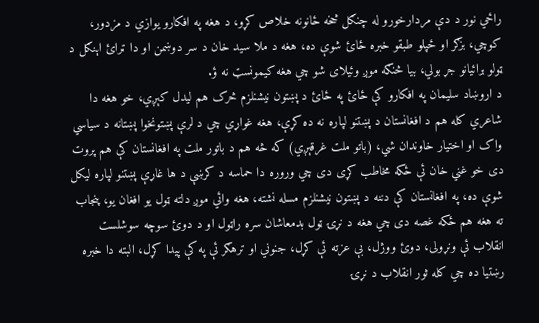راځي نور د دې مردارخورو له چنګل څخه ځانونه خلاص کړو، د هغه په افکارو يوازي د مزدور، کوچي، بزګر او ځپلو طبقو خبره ځائ شوې ده، هغه د ملا سید خان د سر دوښمن او دا ټرائ اېنګل د ټولو برائيانو جړ بولي، بيا څنګه موږ وئیلای شو چي هغه کيمونسټ نه ؤ.
د اروښاد سليمان په افکارو کې ځائ په ځائ د پښتون نيشنلزم څرک هم ليدل کېږي، خو هغه دا شاعري کله هم د افغانستان د پښتنو لپاره نه ده کړې، هغه غواړي چي د لرې پښتونخوا پښتانه د سياسي واک او اختيار خاوندان شي، (باتو ملت غرقېږي) که څه هم د باتور ملت په افغانستان کې هم پروت دی خو غني خان ئې ځکه مخاطب کړی دی چي وروره دا حماسه د کرښې د ها غاړې پښتنو لپاره لیکل شوې ده، په افغانستان کې دننه د پښتون نيشنلزم مسله نشته، هغه وائي موږ دلته ټول يو افغان يو، پنجاب ته هغه هم ځکه غصه دی چي هغه د نړۍ ټول بدمعاشان سره راټول او د دوئ سوچه سوشلست انقلاب ئې ونړولی، دوئ ووژل، بې عزته ئې کړل، جنوني او ترهګر ئې په کې پيدا کړل، البته دا خبره رښتيا ده چي کله ثور انقلاب د نړۍ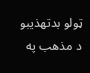ټولو بدتهذيبو د مذهب په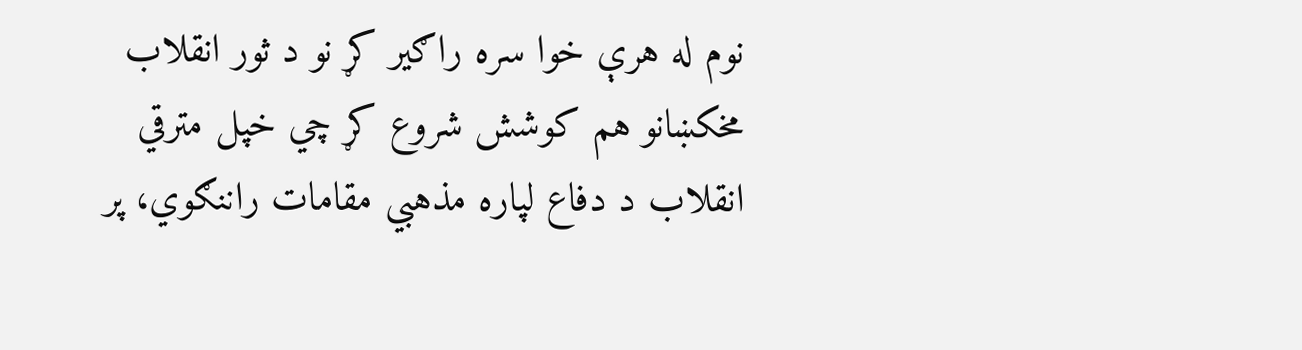نوم له هرې خوا سره راګير کړ نو د ثور انقلاب مخکښانو هم کوشش شروع کړ چي خپل مترقي انقلاب د دفاع لپاره مذهبي مقامات راننګوي، پر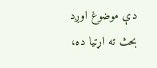دې موضوغ اوږد بحث ته اړتيا ده،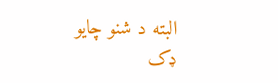البته د شنو چایو ډک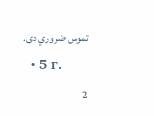تموس ضروري دی.
  • 5 г.
2